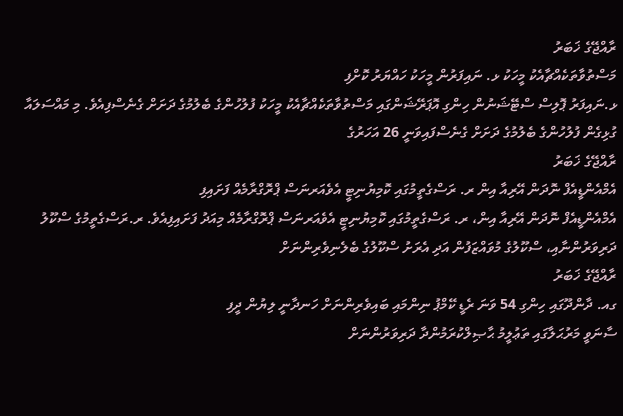ރާއްޖޭގެ ޚަބަރު
މަސްތުވާތަކެއްޗާއެކު މީހަކު ޅ. ނައިފަރުން މީހަކު ހައްޔަރު ކޮށްފި
ޅ.ނައިފަރު ޕޮލިސް ސްޓޭޝަނުން ހިންގި އޮޕަރޭޝަންގައި މަސްތުވާތަކެއްޗާއެކު މީހަކު ފުލުހުންގެ ބެލުމުގެ ދަށަށް ގެނެސްފިއެވެ. މި މައްސަލައާ ގުޅިގެން ފުލުހުންގެ ބެލުމުގެ ދަށަށް ގެނެސްފައިވަނީ 26 އަހަރުގެ
ރާއްޖޭގެ ޚަބަރު
އެމްއެންޑީއެފް ނޮދަން އޭރިއާ އިން ރ. ރަސްގެތީމުގައި ކޮމިޔުނިޓީ އެވެއަރނަސް ޕްރޮގްރާމެއް ފަށައިފި
އެމްއެންޑީއެފް ނޮދަން އޭރިއާ އިން، ރ. ރަސްގެތީމުގައި ކޮމިޔުނިޓީ އެވެއަރނަސް ޕްރޮގްރާމެއް މިއަދު ފަށައިފިއެވެ. ރ.ރަސްގެތީމުގެ ސްކޫލު ދަރިވަރުންނާއި، ސްކޫލުގެ މުވައްޒަފުން އަދި އެރަށު ސްކޫލުގެ ބެލެނިވެރިންނަށް
ރާއްޖޭގެ ޚަބަރު
ގއ. ދާންދޫގައި ހިންގި 54 ވަނަ ރެޑީ ކޭމްޕު ނިންމައި ބައިވެރިންނަށް ހަނދާނީ ލިޔުން ދީފި
ސާނަވީ މަރުޙަލާގައި ތަޢުލީމު ޙާޞިލްކުރަމުންދާ ދަރިވަރުންނަށް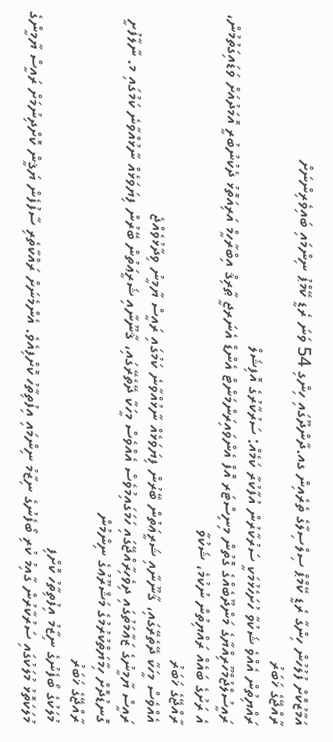އަމާޒުކޮށް ފުލުހުން ހިންގާ ރެޑީ ކޭމްޕް ސިލްސިލާގެ ތެރެއިން ގއ.ދާންދޫގައި ހިންގި 54 ވަނަ ރެޑީ ކޭމްޕު ނިންމައި ބައިވެރިންނަށް
ރާއްޖޭގެ ޚަބަރު
ރައްޔިތުން އެއްވެ ޝަކުވާ ހުށަހެޅުމަކީ ސަރުކާރުން އުފާކުރާ ކަމެއް: ސަރުކާރުގެ އޮފިޝަލް
ރައީސުލްޖުމްހޫރިއްޔާގެ މަންދޫބެއްގެ ގޮތުން މިނިސްޓަރ އޮފް އެންވައިރަންމަންޓް އެންޑް އެނަރޖީ ޠާރިޤް އިބްރާހީމް އަރިއަތޮޅު ދެކުނުބުރީ އޮމަދުއަށް ވަޑައިގަތުމުން، އެ ރަށުގެ ބައެއް ރައްޔިތުން ނުކުމެ، ޝަކުވާ
ރާއްޖޭގެ ޚަބަރު
އެއްވެސް މީހަކާ ދޭތެރޭގައި، ޤާނޫނާއި ޝަރީޢަތުން ބޭރުން ފިޔަވަޅެއް ނާޅުއްވާނެ ކަމުގައި ރައީސް ޔާމީނު ވިދާޅުވެއްޖެ
ރައީސް ޔާމީނުގެ ޒަޢާމަތުގައި ދިވެހިރާއްޖޭގައި ހަމަގައިމުވެސް އެއްވެސް މީހަކާ ދޭތެރޭގައި، ޤާނޫނާއި ޝަރީޢަތުން ބޭރުން ފިޔަވަޅެއް ނާޅުއްވާނެ ކަމުގައި މ. ނާލާފުށީ ގޮނޑުދޮށް ހިމާޔަތްކުރުމުގެ މަޝްރޫޢުގެ ނިންމުން
ރާއްޖޭގެ ޚަބަރު
މުލަކުގެ ބޯފެނުގެ ނިޒާމު އިފުތިތާހު ކޮށްފި
މުލަކަތޮޅު މުލަކުގައި ސަރުކާރުން ގާއިމު ކުރި ބޯފެނުގެ ނިޒާމު ނިންމައި އިފުތިތާހު ކޮށްފިއެވެ. އެންމެނަށް ރައްކާތެރި ސާފުފެން ޔަޤީން ކޮށްދިނުމަށް ރައީސް ޔާމީންގެ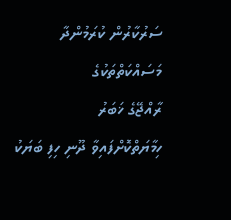ސަރުކާރުން ކުރަމުންދާ މަސައްކަތްތަކުގެ
ރާއްޖޭގެ ޚަބަރު
ހިމާޔަތްކޮށްފައިވާ ދޫނި ހިފި ބަޔަކު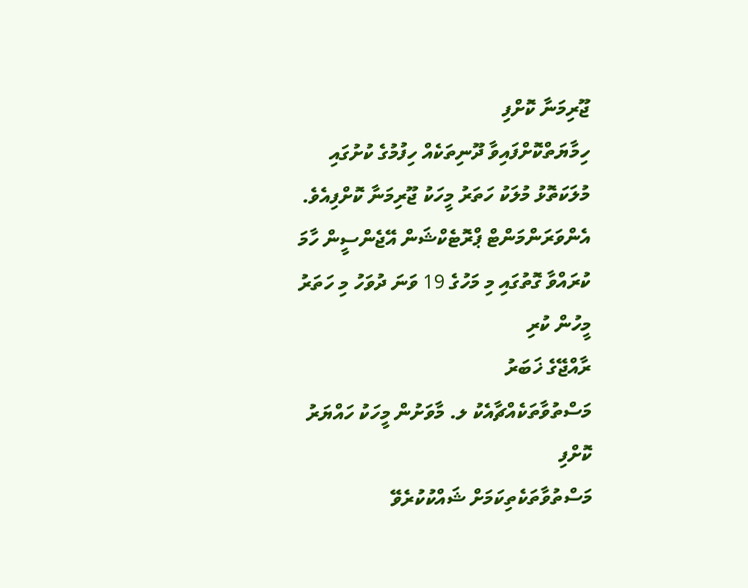ޖޫރިމަނާ ކޮށްފި
ހިމާޔަތްކޮށްފައިވާ ދޫނިތަކެއް ހިފުމުގެ ކުށުގައި މުލަކަތޮޅު މުލަކު ހަތަރު މީހަކު ޖޫރިމަނާ ކޮށްފިއެވެ. އެންވަރަންމަންޓް ޕްރޮޓެކްޝަން އޭޖެންސީން ހާމަ ކުރައްވާ ގޮތުގައި މި މަހުގެ 19 ވަނަ ދުވަހު މި ހަތަރު މީހުން ކުރި
ރާއްޖޭގެ ޚަބަރު
މަސްތުވާތަކެއްޗާއެކު ލ. މާވަށުން މީހަކު ހައްޔަރު ކޮށްފި
މަސްތުވާތަކެތިކަމަށް ޝައްކުކުރެވޭ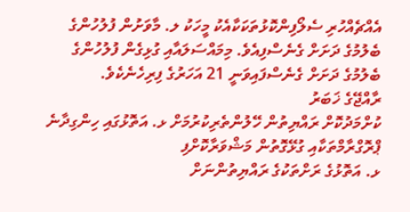އެއްޗެއްހުރި ސެލޯފިންކޮޅުތަކަކާއެކު މީހަކު ލ. މާވަށުން ފުލުހުންގެ ބެލުމުގެ ދަށަށް ގެނެސްފިއެވެ. މިމައްސަލައާއި ގުޅިގެން ފުލުހުންގެ ބެލުމުގެ ދަށަށް ގެނެސްފައިވަނީ 21 އަހަރުގެ ފިރިހެނެކެވެ.
ރާއްޖޭގެ ޚަބަރު
ކުށްމަދުކޮށް ރައްޔިތުން ހޭލުންތެރިކުރުމަށް ޅ. އަތޮޅުގައި ހިންގިދާނެ ޕްރޮގްރާމްތަކާއި ގުޅޭގޮތުން މަޝްވަރާކޮށްފި
ޅ. އަތޮޅުގެ ރަށްތަކުގެ ރައްޔިތުންނަށް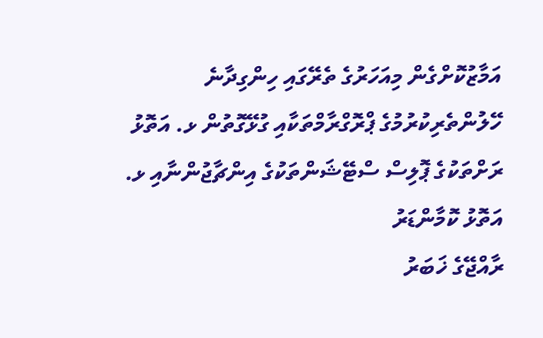އަމާޒުކޮށްގެން މިއަހަރުގެ ތެރޭގައި ހިންގިދާނެ ހޭލުންތެރިކުރުމުގެ ޕްރޮގްރާމްތަކާއި ގުޅޭގޮތުން ޅ. އަތޮޅު ރަށްތަކުގެ ޕޮލިސް ސްޓޭޝަންތަކުގެ އިންޗާޖުންނާއި ޅ. އަތޮޅު ކޮމާންޑަރު
ރާއްޖޭގެ ޚަބަރު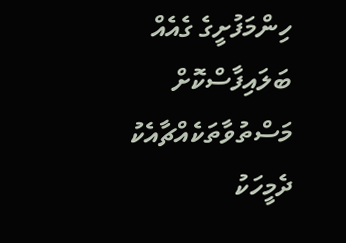ހިންމަފުށީގެ ގެއެއް ބަލައިފާސްކޮށް މަސްތުވާތަކެއްޗާއެކު ދެމީހަކު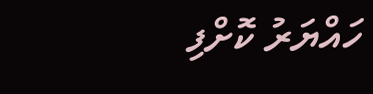ހައްޔަރު ކޮށްފި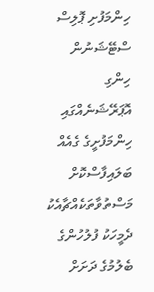ހިންމަފުށި ޕޮލިސް ސްޓޭޝަނުން ހިންގި އޮޕަރޭޝަނެއްގައި ހިންމަފުށީގެ ގެއެއް ބަލައިފާސްކޮށް މަސްތުވާތަކެއްޗާއެކު ދެމީހަކު ފުލުހުންގެ ބެލުމުގެ ދަށަށް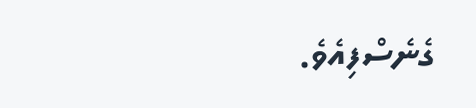ގެނެސްފިއެވެ.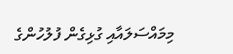މިމައްސަލައާއި ގުޅިގެން ފުލުހުންގެ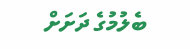ބެލުމުގެ ދަށަށް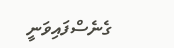ގެނެސްފައިވަނީ